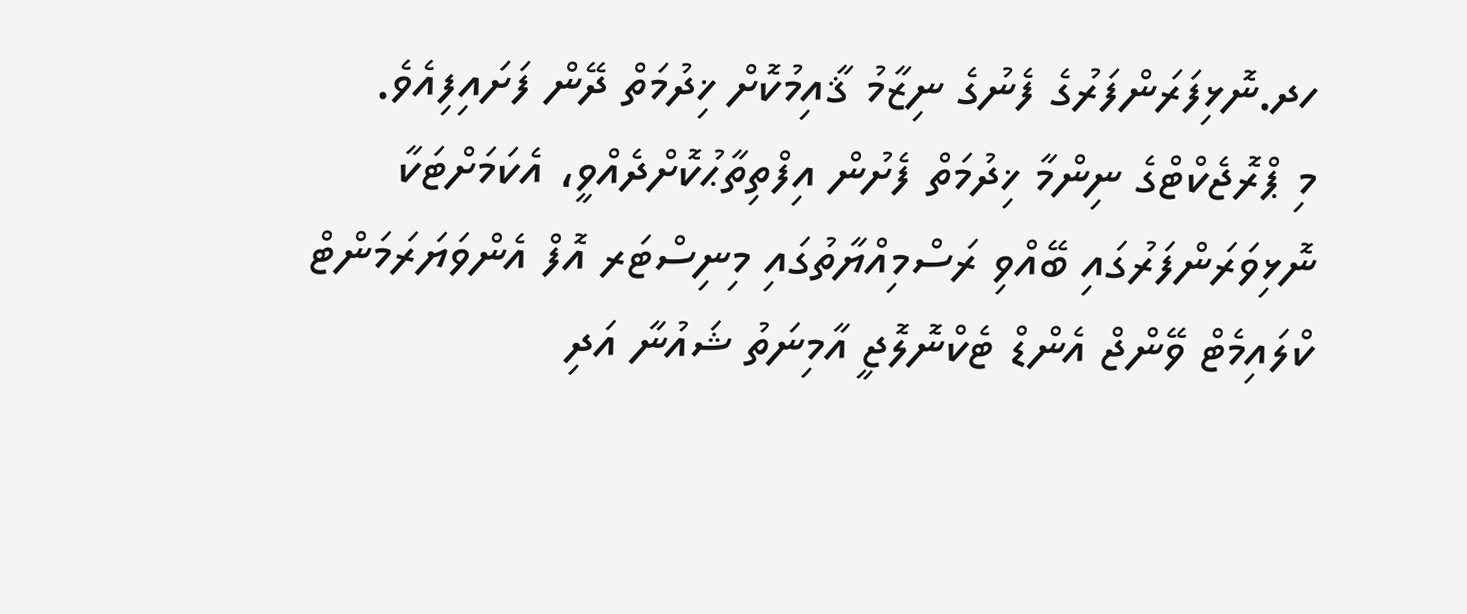ހދ.ނޮޅިފަރަންފަރުގެ ފެނުގެ ނިޒާމު ޤާއިމުކޮށް ޚިދުމަތް ދޭން ފަށައިފިއެވެ.
މި ޕްރޮޖެކްޓްގެ ނިންމާ ޚިދުމަތް ފެށުން އިފްތިތާޙުކޮށްދެއްވީ، އެކަމަށްޓަކާ ނޮޅިވަރަންފަރުގައި ބޭއްވި ރަސްމިއްޔާތުގައި މިނިސްޓަރ އޮފް އެންވަޔަރަމަންޓް ކްލައިމެޓް ވޭންޖް އެންޑް ޓެކްނޮލޮޖީ އާމިނަތު ޝައުނާ އަދި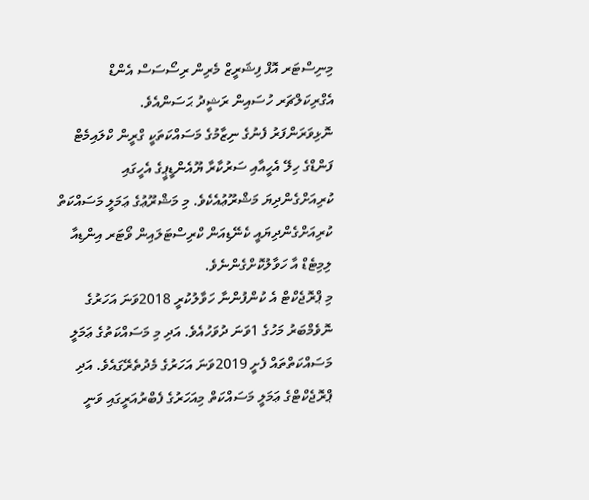މިނިސްޓަރ އޮފް ފިޝަރީޒް މެރިން ރިސޯސަސް އެންޑް އެގްރިކަލްޗަރ ހުސައިން ރަޝީދު ޙަސަންއެވެ.
ނޮޅިވަރަންފަރު ފެނުގެ ނިޒާމުގެ މަސައްކަތަކީ ގްރީން ކްލައިމެޓް ފަންޑްގެ ހިލޭ އެހީއާއި ސަރުކާރާ ޔޫއެންޑީޕީގެ އެހީގައި ކުރިއަށްގެންދިޔަ މަޝްރޫޢުއެކެވެ. މި މަޝްރޫޢުގެ ޢަމަލީ މަސައްކަތް ކުރިއަށްގެންދިޔައީ ކެނޭޑިއަން ކްރިސްޓަލައިން ވޯޓަރ އިންޑިއާ ލިމިޓެޑް އާ ހަވާލުކޮށްގެންނެވެ.
މި ޕްރޮޖެކްޓް އެ ކުންފުންނާ ހަވާލުކުރީ 2018ވަނަ އަހަރުގެ ނޮވެމްބަރު މަހުގެ 1ވަނަ ދުވަހުއެވެ. އަދި މި މަސައްކަތުގެ ޢަމަލީ މަސައްކަތްތައް ފެށީ 2019ވަނަ އަހަރުގެ މެދުތެރޭގައެވެ. އަދި ޕްރޮޖެކްޓްގެ ޢަމަލީ މަސައްކަތް މިއަހަރުގެ ފެބްރުއަރީގައި ވަނީ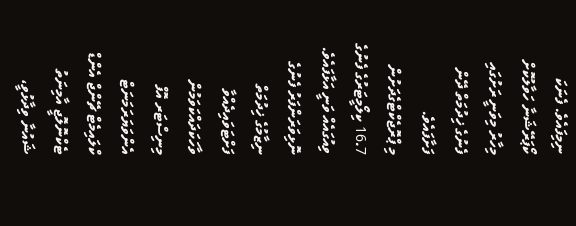ނިމިފައެވެ. ފެނަކަ ކޯޕަރޭޝަނާ ހަވާލުކޮށް މިހާރު މިވަނީ ރަށުގައި ފެނުގެ ޚިދުމަތް ދޭން ފަށާފައެވެ.
މި ޕްރޮޖެކްޓްގެދަށުން 16.7 ކިލޯމީޓަރުގެ ފެނުގެ ވިއުގައެއް ވަނީ އަޅާފައެވެ.
ނޮޅިވަރަންފަރު ފެނުގެ ނިޒާމުގެ ޚިދުމަތް ފަށްޓަވައިދެއްވާ ވާހަކަދައްކަވަމުން މިނިސްޓަރ އޮފް އެންވަޔަރަމަނަޓް ކްލައިމެޓް ޗޭންޖް އެންޑް ޓެކްނޮލޮޖީ އާމިނަތު ޝައުނާ ވިދާޅުވީ،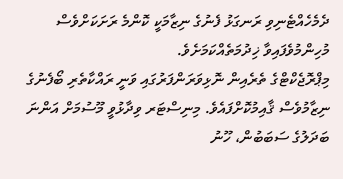ދެމެހެއްޓެނިވި ރަނގަޅު ފެނުގެ ނިޒާމަކީ ކޮންމެ ރަށަކަށްވެސް މުހިންމުވެފައިވާ ޚިދުމަތެއްކަމަށެވެ.
މިޕްރޮޖެކްޓްގެ ތެރެއިން ނޮޅިވަރަންފަރުގައި ވަނީ ރައްކާތެރި ބޯފެނުގެ ނިޒާމުވެސް ޤާއިމުކޮށްފައެވެ. މިނިސްޓަރ ވިދާޅުވީ މޫސުމަށް އަންނަ ބަދަލުގެ ސަބަބުން، ހޫނު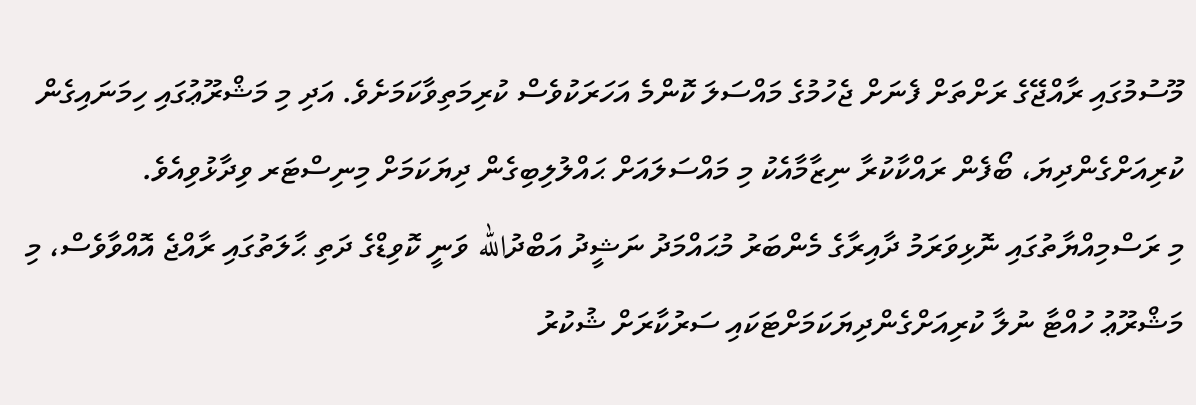މޫސުމުގައި ރާއްޖޭގެ ރަށްތަށް ފެނަށް ޖެހުމުގެ މައްސަލަ ކޮންމެ އަހަރަކުވެސް ކުރިމަތިވާކަމަށެވެ. އަދި މި މަޝްރޫޢުގައި ހިމަނައިގެން ކުރިއަށްގެންދިޔަ، ބޯފެން ރައްކާކުރާ ނިޒާމާއެކު މި މައްސަލައަށް ޙައްލުލިބިގެން ދިޔަކަމަށް މިނިސްޓަރ ވިދާޅުވިއެވެ.
މި ރަސްމިއްޔާތުގައި ނޮޅިވަރަމު ދާއިރާގެ މެންބަރު މުޙައްމަދު ނަޝީދު އަބްދުالله ވަނީ ކޮވިޑްގެ ދަތި ޙާލަތުގައި ރާއްޖެ އޮއްވާވެސް، މި މަޝްރޫޢު ހުއްޓާ ނުލާ ކުރިއަށްގެންދިޔަކަމަށްޓަކައި ސަރުކާރަށް ޝުކުރު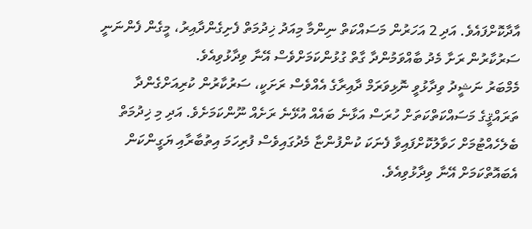އާދާކޮށްފައެވެ. އަދި 2 އަހަރުން މަސައްކަތް ނިންމާ މިއަދު ޚިދުމަތް ފެށިގެންދާއިރު، މީގެން ފެންނަނީ ސަރުކާރުން ރަށާ މެދު ބާއްވަމުންދާ ގާތް ގުޅުންކަމަށްވެސް އޭނާ ވިދާޅުވިއެވެ.
މެމްބަރު ނަޝީދު ވިދާޅުވީ ނޮޅިވަރަމް ދާއިރާގެ އެއްވެސް ރަށަކީ، ސަރުކާރުން ކުރިއަށްގެންދާ ތަރައްޤީގެ މަސައްކަތްކަތަށް ހުރަސް އަޅާނެ ބައެއް އުޅޭނެ ރަށެއް ނޫންކަމަށެވެ. އަދި މި ޚިދުމަތް ބެލެހެއްޓުމަށް ހަވާލުކޮށްފައިވާ ފެނަކަ ކުންފުންޏާ މެދުގައިވެސް ފުރިހަމަ އިތުބާރާއި ޔަގީންކަން އެބައޮތްކަމަށް އޭނާ ވިދާޅުވިއެވެ.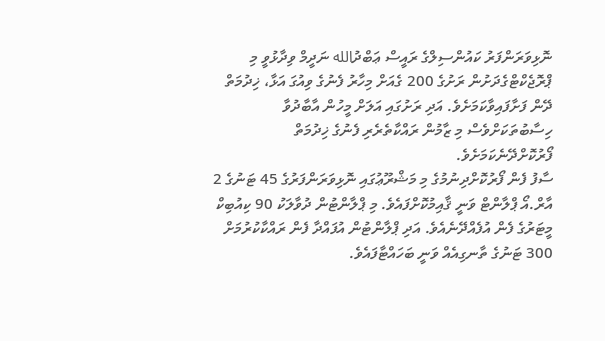ނޮޅިވަރަންފަރު ކައުންސިލްގެ ރައީސް ޢަބްދުالله ނަދީމް ވިދާޅުވީ މި ޕްރޮޖެކްޓްގެދަށުން ރަށުގެ 200 ގެއަށް މިހާރު ފެނުގެ ވިއުގަ އަޅާ، ޚިދުމަތް ދޭން ފަށާފައިވާކަމަށެވެ. އަދި ރަށުގައި އަލަށް މީހުން އާބާދުވާ ހިސާބުތަކަށްވެސް މި ޒާމުން ރައްކާތެރެރި ފެނުގެ ޚިދުމަތް ފޯރުކޮށްދޭނެކަމަށެވެ.
ސާފު ފެން ފޯރުކޮށްދިނުމުގެ މި މަޝްރޫޢުގައި ނޮޅިވަރަންފަރުގެ 45 ޓަނުގެ 2 އާރް.އޯ ޕްލާންޓް ވަނީ ޤާއިމުކޮށްފައެވެ. މި ޕްލާންޓުން ދުވާލަކު 90 ކިއުބިކް މީޓަރުގެ ފެން އުފެއްދޭނެއެވެ. އަދި ޕްލާންޓުން އުފައްދާ ފެން ރައްކާކުރުމަށް 300 ޓަނުގެ ތާނގިއެއް ވަނީ ބަހައްޓާފައެވެ.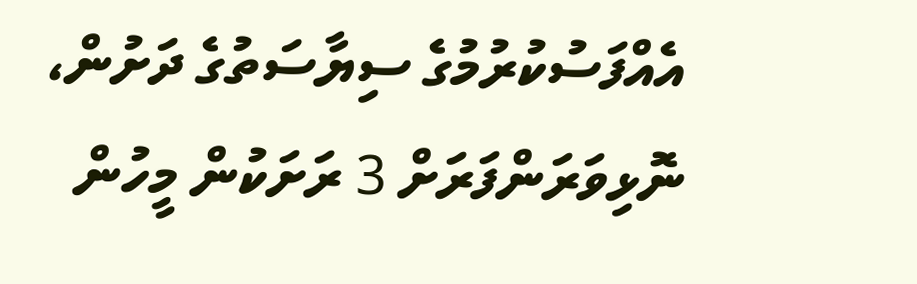އެއްފަސުކުރުމުގެ ސިޔާސަތުގެ ދަށުން، ނޮޅިވަރަންފަރަށް 3 ރަށަކުން މީހުން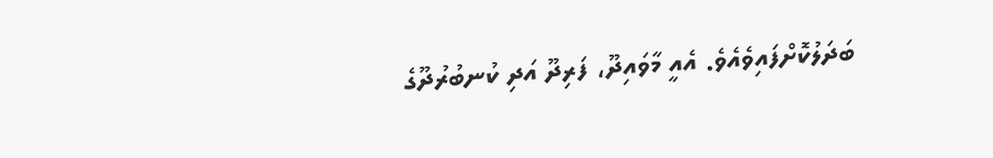ބަދަލުކޮށްފައިވެއެވެ. އެއީ މާވައިދޫ، ފަރިދޫ އަދި ކުނބުރުދޫގެ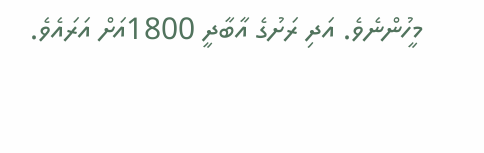މީހުންނެވެ. އަދި ރަށުގެ އާބާދީ 1800އަށް އަރައެވެ.